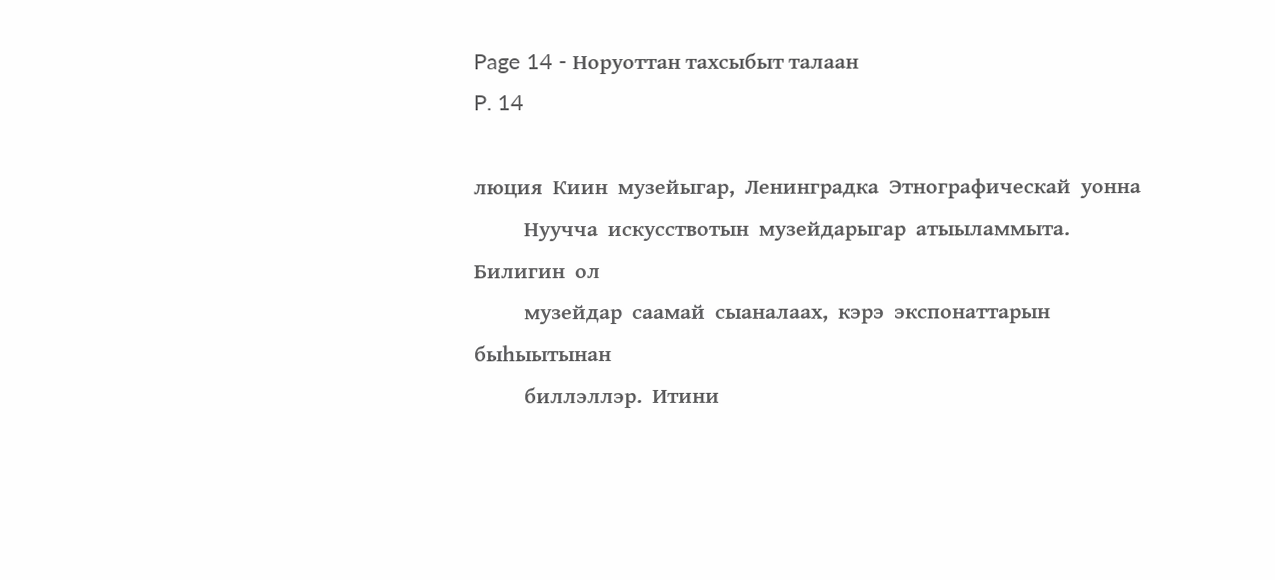Page 14 - Норуоттан тахсыбыт талаан
P. 14

люция  Киин  музейыгар,  Ленинградка  Этнографическай  уонна
          Нуучча  искусствотын  музейдарыгар  атыыламмыта.  Билигин  ол
          музейдар  саамай  сыаналаах,  кэрэ  экспонаттарын  быһыытынан
          биллэллэр.  Итини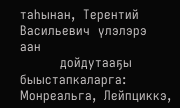таһынан,  Терентий  Васильевич  үлэлэрэ  аан
          дойдутааҕы  быыстапкаларга:  Монреальга,  Лейпциккэ,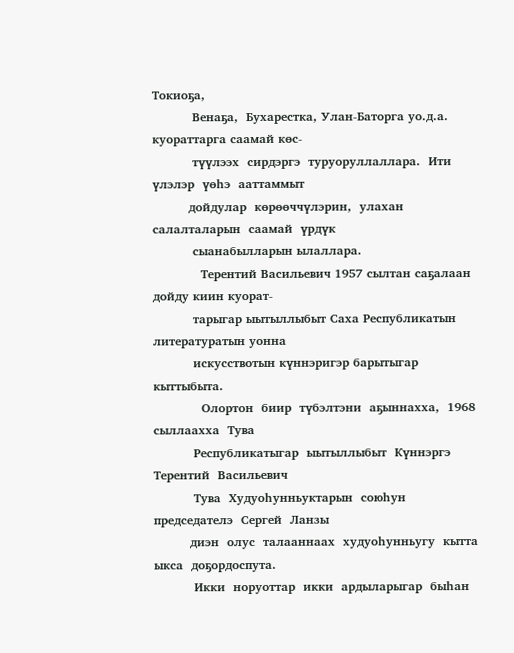Токиоҕа,
          Венаҕа,  Бухарестка, Улан-Баторга уо.д.а. куораттарга саамай көс-
          түүлээх  сирдэргэ  туруоруллаллара.  Ити  үлэлэр  үөһэ  ааттаммыт
         дойдулар  көрөөччүлэрин,  улахан  салалталарын  саамай  үрдүк
          сыанабылларын ылаллара.
            Терентий Васильевич 1957 сылтан саҕалаан дойду киин куорат-
          тарыгар ыытыллыбыт Саха Республикатын литературатын уонна
          искусствотын күннэригэр барытыгар кыттыбыта.
            Олортон  биир  түбэлтэни  аҕыннахха,  1968  сыллаахха  Тува
          Республикатыгар  ыытыллыбыт  Күннэргэ  Терентий  Васильевич
          Тува  Худуоһунньуктарын  союһун  председателэ  Сергей  Ланзы
         диэн  олус  талааннаах  худуоһунньугу  кытта  ыкса  доҕордоспута.
          Икки  норуоттар  икки  ардыларыгар  быһан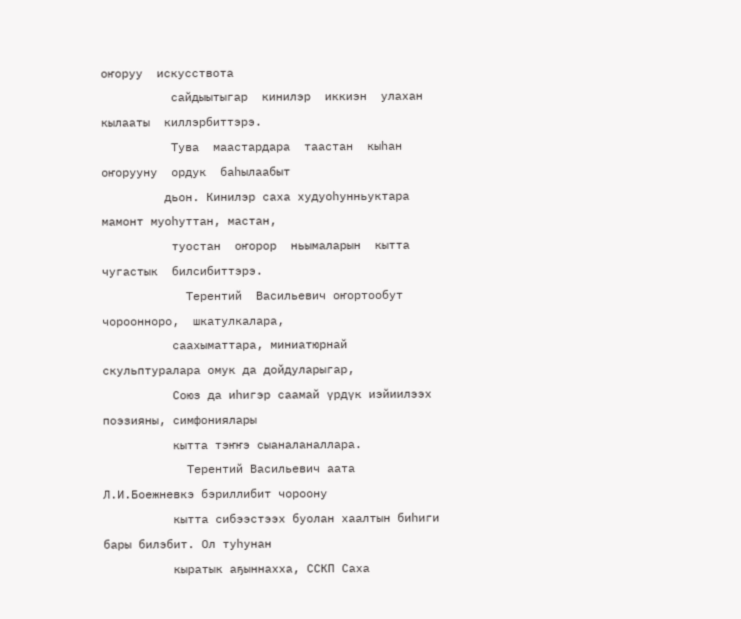оҥоруу  искусствота
          сайдыытыгар  кинилэр  иккиэн  улахан  кылааты  киллэрбиттэрэ.
          Тува  маастардара  таастан  кыһан  оҥорууну  ордук  баһылаабыт
         дьон. Кинилэр саха худуоһунньуктара мамонт муоһуттан, мастан,
          туостан  оҥорор  ньымаларын  кытта  чугастык  билсибиттэрэ.
            Терентий  Васильевич оҥортообут чороонноро,  шкатулкалара,
          саахыматтара, миниатюрнай скульптуралара омук да дойдуларыгар,
          Союз да иһигэр саамай үрдүк иэйиилээх поэзияны, симфониялары
          кытта тэҥҥэ сыаналаналлара.
            Терентий Васильевич аата Л.И.Боежневкэ бэриллибит чороону
          кытта сибээстээх буолан хаалтын биһиги бары билэбит. Ол туһунан
          кыратык аҕыннахха, ССКП Саха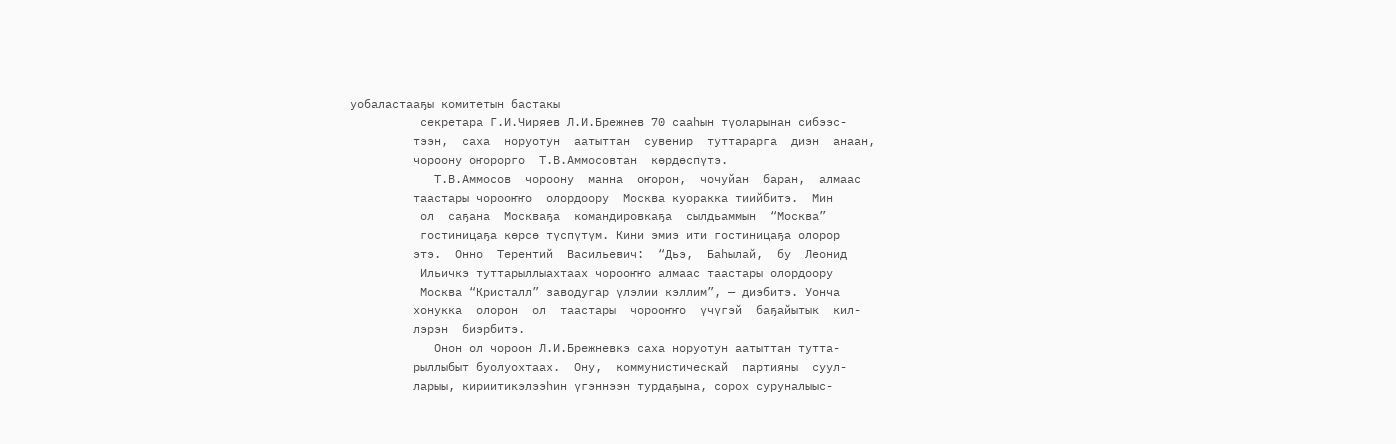уобаластааҕы комитетын бастакы
          секретара Г.И.Чиряев Л.И.Брежнев 70 сааһын түоларынан сибээс-
         тээн,  саха  норуотун  аатыттан  сувенир  туттарарга  диэн  анаан,
         чороону оҥорорго  Т.В.Аммосовтан  көрдөспүтэ.
            Т.В.Аммосов  чороону  манна  оҥорон,  чочуйан  баран,  алмаас
         таастары чорооҥҥо  олордоору  Москва куоракка тиийбитэ.  Мин
          ол  саҕана  Москваҕа  командировкаҕа  сылдьаммын  “Москва”
          гостиницаҕа көрсө түспүтүм. Кини эмиэ ити гостиницаҕа олорор
         этэ.  Онно  Терентий  Васильевич:  “Дьэ,  Баһылай,  бу  Леонид
          Ильичкэ туттарыллыахтаах чорооҥҥо алмаас таастары олордоору
          Москва “Кристалл” заводугар үлэлии кэллим”, — диэбитэ. Уонча
         хонукка  олорон  ол  таастары  чорооҥҥо  үчүгэй  баҕайытык  кил-
         лэрэн  биэрбитэ.
            Онон ол чороон Л.И.Брежневкэ саха норуотун аатыттан тутта-
         рыллыбыт буолуохтаах.  Ону,  коммунистическай  партияны  суул-
         ларыы, кириитикэлээһин үгэннээн турдаҕына, сорох суруналыыс-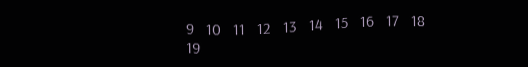9   10   11   12   13   14   15   16   17   18   19